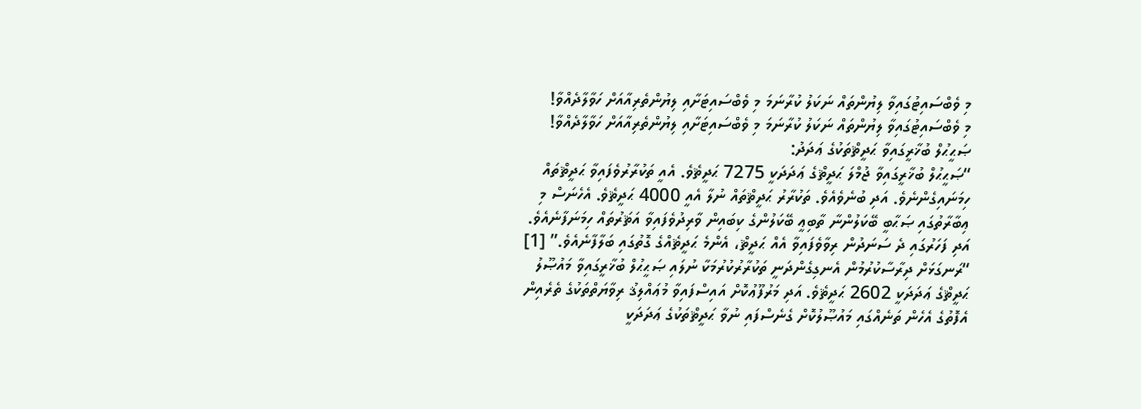މި ވެބްސައިޓުގައިވާ ލިޔުންތައް ނަކަލު ކުރާނަމަ މި ވެބްސައިޓަށާއި ލިޔުންތެރިއާއަށް ހަވާލާދެއްވާ!
މި ވެބްސައިޓުގައިވާ ލިޔުންތައް ނަކަލު ކުރާނަމަ މި ވެބްސައިޓަށާއި ލިޔުންތެރިއާއަށް ހަވާލާދެއްވާ!
ޞަޙީޙުލް ބުޚާރީގައިވާ ޙަދީޘްތަކުގެ ޢަދަދު:
“ޞަޙީޙުލް ބުޚާރީގައިވާ ޖުމްލަ ޙަދީޘްގެ ޢަދަދަކީ 7275 ޙަދީޘެވެ. އެއީ ތަކުރާރުވެފައިވާ ޙަދީޘްތައް ހިމަނައިގެންނެވެ. އަދި ބުނެވެއެވެ. ތަކުރާރު ޙަދީޘްތައް ނުލާ އެއީ 4000 ޙަދީޘެވެ. އެހެނަސް މި ޢިބާރާތުގައި ޞަޙާބީ ބޭކަލުންނާ ތާބިޢީ ބޭކަލުންގެ ކިބައިން ވާރިދުވެފައިވާ އަޘަރުތައް ހިމަނަފާނެއެވެ. އަދި ފަހަރުގައި ދެ ސަނަދުން ރިވާވެފައިވާ އެއް ޙަދީޘް، އެންމެ ޙަދީޘެއްގެ ގޮތުގައި ބަލާފާނެއެވެ.” [1]
“ރަނގަޅަށް ދިރާސާކުރުމުން އެނގިގެންދަނީ ތަކުރާރުކުރުމަކާ ނުލައި ޞަޙީޙުލް ބުޚާރީގައިވާ މައުޞޫލު ޙަދީޘްގެ ޢަދަދަކީ 2602 ޙަދީޘެވެ. އަދި މަރުފޫޢުކޮށް އައިސްފައިވާ މުޢައްލިޤު ރިވާޔަތްތަކުގެ ތެރެއިން އެފޮތުގެ އެހެން ތަނެއްގައި މައުޞޫލުކޮށް ގެނެސްފައި ނުވާ ޙަދީޘްތަކުގެ ޢަދަދަކީ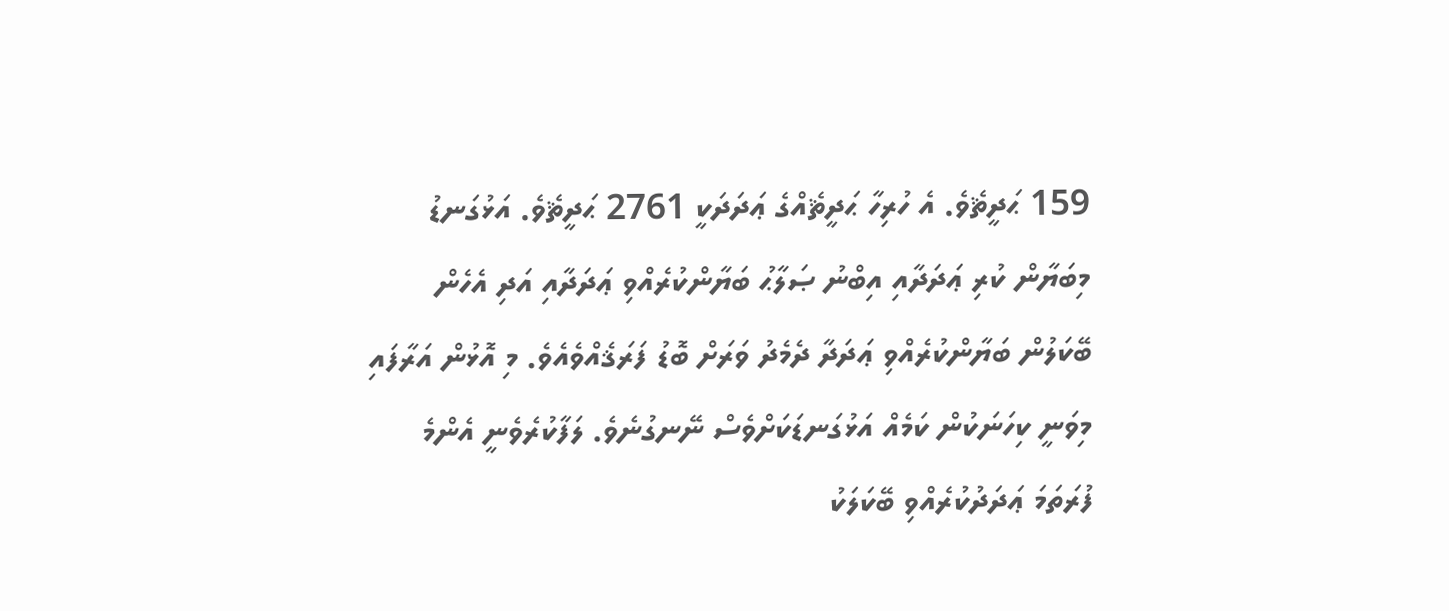159 ޙަދީޘެވެ. އެ ހުރިހާ ޙަދީޘެއްގެ ޢަދަދަކީ 2761 ޙަދީޘެވެ. އަޅުގަނޑު މިބަޔާން ކުރި ޢަދަދާއި އިބްނު ޞަލާޙު ބަޔާންކުރެއްވި ޢަދަދާއި އަދި އެހެން ބޭކަލުން ބަޔާންކުރެއްވި ޢަދަދާ ދެމެދު ވަރަށް ބޮޑު ފަރަޤެއްވެއެވެ. މި އޮޅުން އަރާފައި މިވަނީ ކިހަނަކުން ކަމެއް އަޅުގަނޑަކަށްވެސް ނޭނގުނެވެ. ލަފާކުރެވެނީ އެންމެ ފުރަތަމަ ޢަދަދުކުރެއްވި ބޭކަލަކު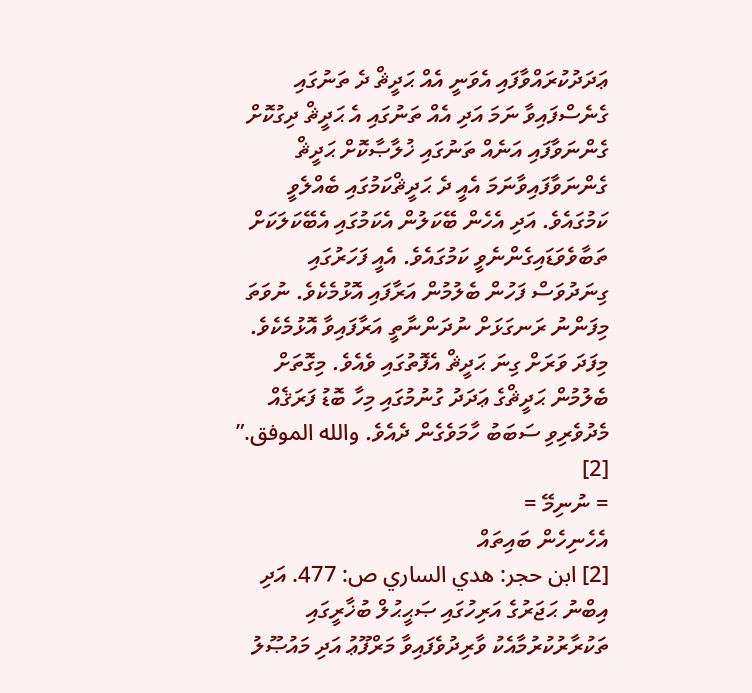ޢަދަދުކުރައްވާފައި އެވަނީ އެއް ޙަދީޘް ދެ ތަނުގައި ގެނެސްފައިވާ ނަމަ އަދި އެއް ތަނުގައި އެ ޙަދީޘް ދިގުކޮށް ގެންނަވާފައި އަނެއް ތަނުގައި ޚުލާޞާކޮށް ޙަދީޘް ގެންނަވާފައިވާނަމަ އެއީ ދެ ޙަދީޘްކަމުގައި ބެއްލެވީ ކަމުގައެވެ. އަދި އެހެން ބޭކަލުން އެކަމުގައި އެބޭކަލަކަށް ތަބާވެވަޑައިގެންނެވީ ކަމުގައެވެ. އެއީ ފަހަރުގައި ގިނަދުވަސް ފަހުން ބެލުމުން އަރާފައި އޮޅުމެކެވެ. ނުވަތަ މިފަންނު ރަނގަޅަށް ނުދަންނާތީ އަރާފައިވާ އޮޅުމެކެވެ. މިފަދަ ވަރަށް ގިނަ ޙަދީޘް އެފޮތުގައި ވެއެވެ. މިގޮތަށް ބެލުމުން ޙަދީޘްގެ ޢަދަދު ގުނުމުގައި މިހާ ބޮޑު ފަރަޤެއް މެދުވެރިވި ސަބަބު ހާމަވެގެން ދެއެވެ. والله الموفق.” [2]
= ނުނިމޭ =
އެހެނިހެން ބައިތައް
[2] ابن حجر: هدي الساري ص: 477. އަދި އިބްނު ޙަޖަރުގެ އަރިހުގައި ޞަޙީޙުލް ބުޚާރީގައި ތަކުރާރުކުރުމާއެކު ވާރިދުވެފައިވާ މަރްފޫޢު އަދި މައުޞޫލު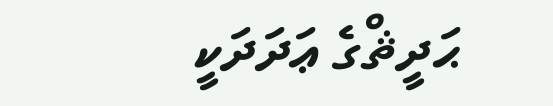ޙަދީޘްގެ ޢަދަދަކީ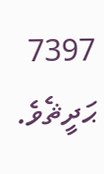7397 ޙަދީޘެވެ.